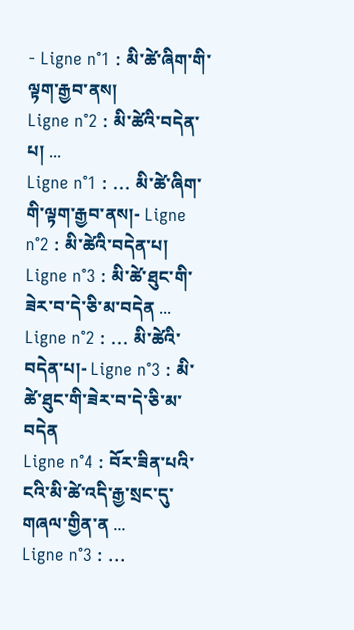- Ligne n°1 : མི་ཚེ་ཞིག་གི་ལྟག་རྒྱབ་ནས།
Ligne n°2 : མི་ཚེའི་བདེན་པ། ...
Ligne n°1 : ... མི་ཚེ་ཞིག་གི་ལྟག་རྒྱབ་ནས།- Ligne n°2 : མི་ཚེའི་བདེན་པ།
Ligne n°3 : མི་ཚེ་ཐུང་གི་ཟེར་བ་དེ་ཅི་མ་བདེན ...
Ligne n°2 : ... མི་ཚེའི་བདེན་པ།- Ligne n°3 : མི་ཚེ་ཐུང་གི་ཟེར་བ་དེ་ཅི་མ་བདེན
Ligne n°4 : བོར་ཟིན་པའི་ངའི་མི་ཚེ་འདི་རྒྱ་སྲང་དུ་གཞལ་གྱིན་ན ...
Ligne n°3 : ...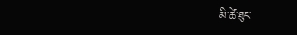མི་ཚེ་ཐུང་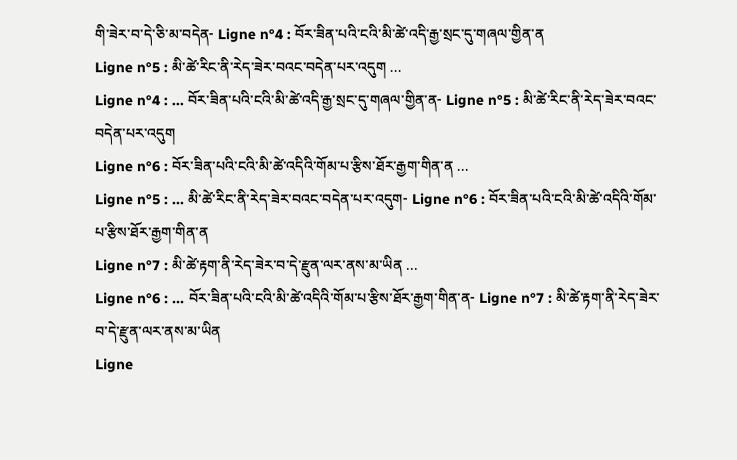གི་ཟེར་བ་དེ་ཅི་མ་བདེན- Ligne n°4 : བོར་ཟིན་པའི་ངའི་མི་ཚེ་འདི་རྒྱ་སྲང་དུ་གཞལ་གྱིན་ན
Ligne n°5 : མི་ཚེ་རིང་ནི་རེད་ཟེར་བའང་བདེན་པར་འདུག ...
Ligne n°4 : ... བོར་ཟིན་པའི་ངའི་མི་ཚེ་འདི་རྒྱ་སྲང་དུ་གཞལ་གྱིན་ན- Ligne n°5 : མི་ཚེ་རིང་ནི་རེད་ཟེར་བའང་བདེན་པར་འདུག
Ligne n°6 : བོར་ཟིན་པའི་ངའི་མི་ཚེ་འདིའི་གོམ་པ་རྩིས་ཐོར་རྒྱག་གིན་ན ...
Ligne n°5 : ... མི་ཚེ་རིང་ནི་རེད་ཟེར་བའང་བདེན་པར་འདུག- Ligne n°6 : བོར་ཟིན་པའི་ངའི་མི་ཚེ་འདིའི་གོམ་པ་རྩིས་ཐོར་རྒྱག་གིན་ན
Ligne n°7 : མི་ཚེ་རྟག་ནི་རེད་ཟེར་བ་དེ་རྫུན་ལར་ནས་མ་ཡིན ...
Ligne n°6 : ... བོར་ཟིན་པའི་ངའི་མི་ཚེ་འདིའི་གོམ་པ་རྩིས་ཐོར་རྒྱག་གིན་ན- Ligne n°7 : མི་ཚེ་རྟག་ནི་རེད་ཟེར་བ་དེ་རྫུན་ལར་ནས་མ་ཡིན
Ligne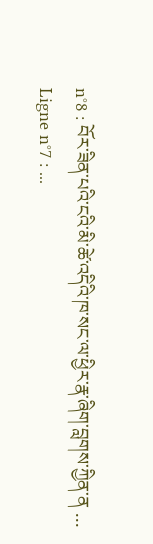n°8 : བོར་ཟིན་པའི་ངའི་མི་ཚེ་འདིའི་ཁ་སང་ལ་ཕྱིར་རྣ་ཞིག་བླགས་ཀྱིན་ན ...
Ligne n°7 : ...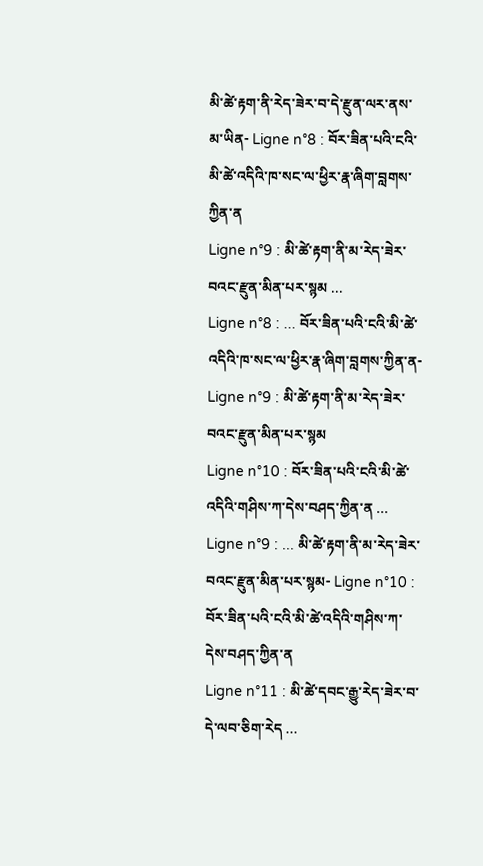མི་ཚེ་རྟག་ནི་རེད་ཟེར་བ་དེ་རྫུན་ལར་ནས་མ་ཡིན- Ligne n°8 : བོར་ཟིན་པའི་ངའི་མི་ཚེ་འདིའི་ཁ་སང་ལ་ཕྱིར་རྣ་ཞིག་བླགས་ཀྱིན་ན
Ligne n°9 : མི་ཚེ་རྟག་ནི་མ་རེད་ཟེར་བའང་རྫུན་མིན་པར་སྙམ ...
Ligne n°8 : ... བོར་ཟིན་པའི་ངའི་མི་ཚེ་འདིའི་ཁ་སང་ལ་ཕྱིར་རྣ་ཞིག་བླགས་ཀྱིན་ན- Ligne n°9 : མི་ཚེ་རྟག་ནི་མ་རེད་ཟེར་བའང་རྫུན་མིན་པར་སྙམ
Ligne n°10 : བོར་ཟིན་པའི་ངའི་མི་ཚེ་འདིའི་གཤིས་ཀ་དེས་བཤད་ཀྱིན་ན ...
Ligne n°9 : ... མི་ཚེ་རྟག་ནི་མ་རེད་ཟེར་བའང་རྫུན་མིན་པར་སྙམ- Ligne n°10 : བོར་ཟིན་པའི་ངའི་མི་ཚེ་འདིའི་གཤིས་ཀ་དེས་བཤད་ཀྱིན་ན
Ligne n°11 : མི་ཚེ་དབང་རྒྱུ་རེད་ཟེར་བ་དེ་ལབ་ཅིག་རེད ...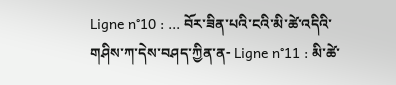Ligne n°10 : ... བོར་ཟིན་པའི་ངའི་མི་ཚེ་འདིའི་གཤིས་ཀ་དེས་བཤད་ཀྱིན་ན- Ligne n°11 : མི་ཚེ་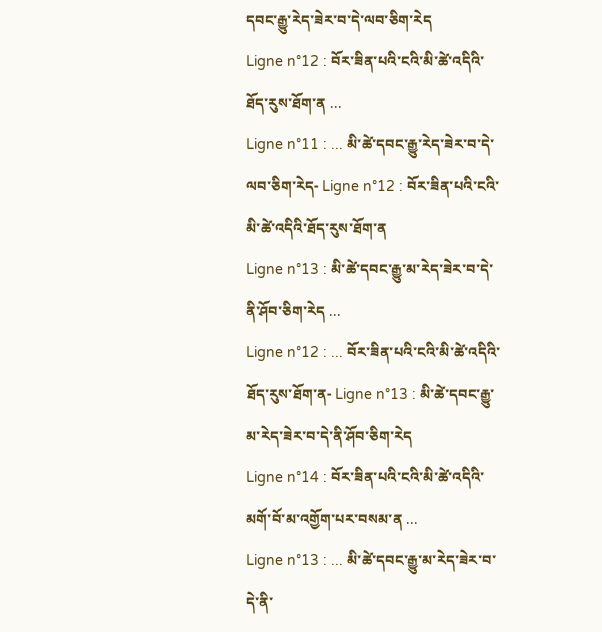དབང་རྒྱུ་རེད་ཟེར་བ་དེ་ལབ་ཅིག་རེད
Ligne n°12 : བོར་ཟིན་པའི་ངའི་མི་ཚེ་འདིའི་ཐོད་རུས་ཐོག་ན ...
Ligne n°11 : ... མི་ཚེ་དབང་རྒྱུ་རེད་ཟེར་བ་དེ་ལབ་ཅིག་རེད- Ligne n°12 : བོར་ཟིན་པའི་ངའི་མི་ཚེ་འདིའི་ཐོད་རུས་ཐོག་ན
Ligne n°13 : མི་ཚེ་དབང་རྒྱུ་མ་རེད་ཟེར་བ་དེ་ནི་ཤོབ་ཅིག་རེད ...
Ligne n°12 : ... བོར་ཟིན་པའི་ངའི་མི་ཚེ་འདིའི་ཐོད་རུས་ཐོག་ན- Ligne n°13 : མི་ཚེ་དབང་རྒྱུ་མ་རེད་ཟེར་བ་དེ་ནི་ཤོབ་ཅིག་རེད
Ligne n°14 : བོར་ཟིན་པའི་ངའི་མི་ཚེ་འདིའི་མགོ་བོ་མ་འགྱོག་པར་བསམ་ན ...
Ligne n°13 : ... མི་ཚེ་དབང་རྒྱུ་མ་རེད་ཟེར་བ་དེ་ནི་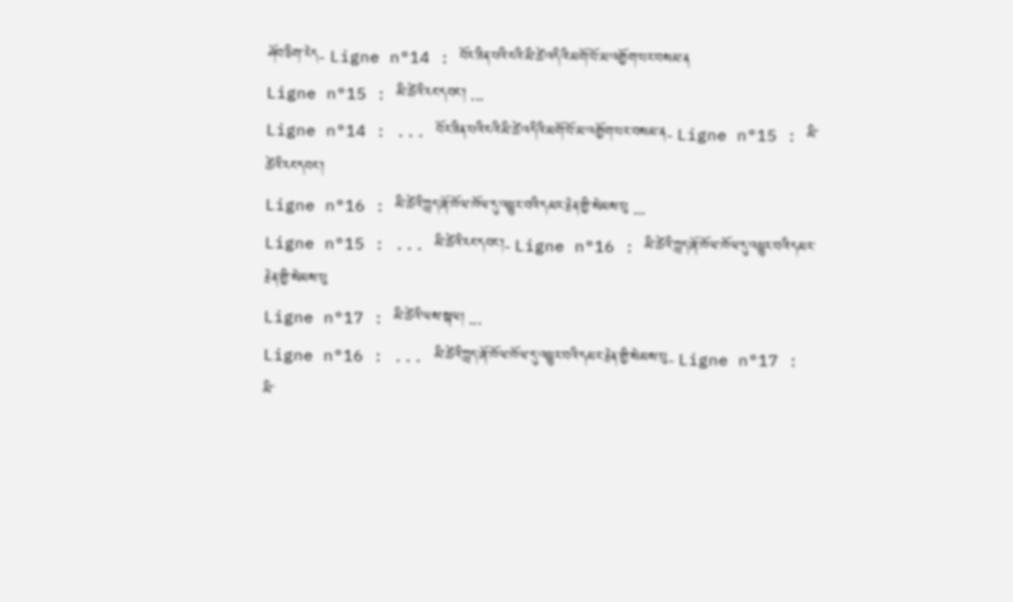ཤོབ་ཅིག་རེད- Ligne n°14 : བོར་ཟིན་པའི་ངའི་མི་ཚེ་འདིའི་མགོ་བོ་མ་འགྱོག་པར་བསམ་ན
Ligne n°15 : མི་ཚེའི་རང་དབང་། ...
Ligne n°14 : ... བོར་ཟིན་པའི་ངའི་མི་ཚེ་འདིའི་མགོ་བོ་མ་འགྱོག་པར་བསམ་ན- Ligne n°15 : མི་ཚེའི་རང་དབང་།
Ligne n°16 : མི་ཚེའི་ཀླད་ཞོ་ཁོལ་ཁོལ་དུ་འཕྱུར་བའི་དམར་རྗེན་གྱི་སེམས་པུ ...
Ligne n°15 : ... མི་ཚེའི་རང་དབང་།- Ligne n°16 : མི་ཚེའི་ཀླད་ཞོ་ཁོལ་ཁོལ་དུ་འཕྱུར་བའི་དམར་རྗེན་གྱི་སེམས་པུ
Ligne n°17 : མི་ཚེའི་ལས་སྐལ། ...
Ligne n°16 : ... མི་ཚེའི་ཀླད་ཞོ་ཁོལ་ཁོལ་དུ་འཕྱུར་བའི་དམར་རྗེན་གྱི་སེམས་པུ- Ligne n°17 : མི་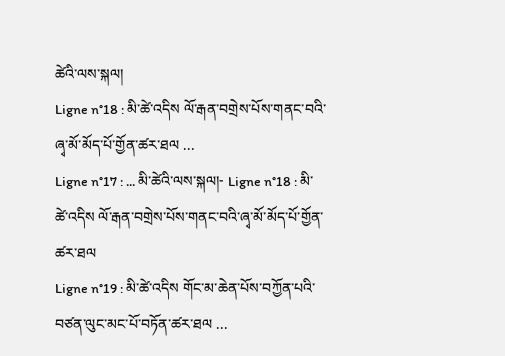ཚེའི་ལས་སྐལ།
Ligne n°18 : མི་ཚེ་འདིས ལོ་རྒན་བགྲེས་པོས་གནང་བའི་ཞྭ་མོ་མོད་པོ་གྱོན་ཚར་ཐལ ...
Ligne n°17 : ... མི་ཚེའི་ལས་སྐལ།- Ligne n°18 : མི་ཚེ་འདིས ལོ་རྒན་བགྲེས་པོས་གནང་བའི་ཞྭ་མོ་མོད་པོ་གྱོན་ཚར་ཐལ
Ligne n°19 : མི་ཚེ་འདིས གོང་མ་ཆེན་པོས་བཀྱོན་པའི་བཙན་ལུང་མང་པོ་བཏོན་ཚར་ཐལ ...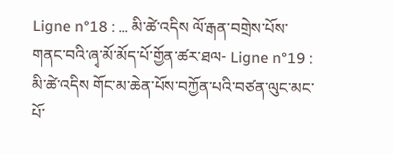Ligne n°18 : ... མི་ཚེ་འདིས ལོ་རྒན་བགྲེས་པོས་གནང་བའི་ཞྭ་མོ་མོད་པོ་གྱོན་ཚར་ཐལ- Ligne n°19 : མི་ཚེ་འདིས གོང་མ་ཆེན་པོས་བཀྱོན་པའི་བཙན་ལུང་མང་པོ་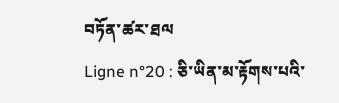བཏོན་ཚར་ཐལ
Ligne n°20 : ཅི་ཡིན་མ་རྟོགས་པའི་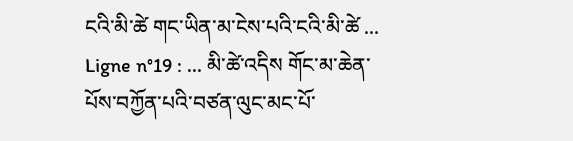ངའི་མི་ཚེ གང་ཡིན་མ་ངེས་པའི་ངའི་མི་ཚེ ...
Ligne n°19 : ... མི་ཚེ་འདིས གོང་མ་ཆེན་པོས་བཀྱོན་པའི་བཙན་ལུང་མང་པོ་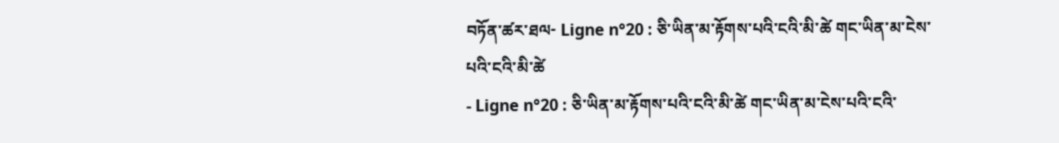བཏོན་ཚར་ཐལ- Ligne n°20 : ཅི་ཡིན་མ་རྟོགས་པའི་ངའི་མི་ཚེ གང་ཡིན་མ་ངེས་པའི་ངའི་མི་ཚེ
- Ligne n°20 : ཅི་ཡིན་མ་རྟོགས་པའི་ངའི་མི་ཚེ གང་ཡིན་མ་ངེས་པའི་ངའི་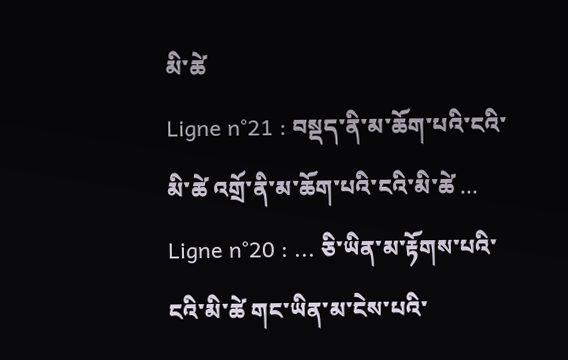མི་ཚེ
Ligne n°21 : བསྡད་ནི་མ་ཆོག་པའི་ངའི་མི་ཚེ འགྲོ་ནི་མ་ཆོག་པའི་ངའི་མི་ཚེ ...
Ligne n°20 : ... ཅི་ཡིན་མ་རྟོགས་པའི་ངའི་མི་ཚེ གང་ཡིན་མ་ངེས་པའི་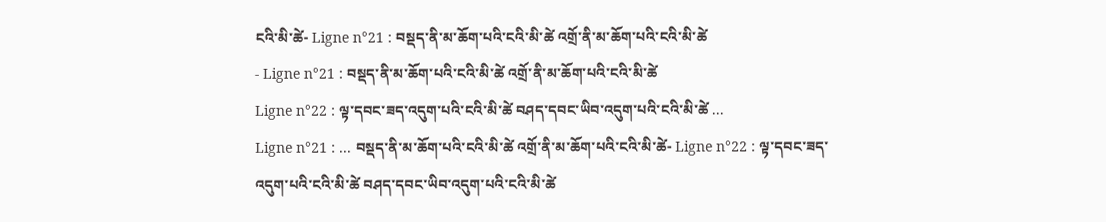ངའི་མི་ཚེ- Ligne n°21 : བསྡད་ནི་མ་ཆོག་པའི་ངའི་མི་ཚེ འགྲོ་ནི་མ་ཆོག་པའི་ངའི་མི་ཚེ
- Ligne n°21 : བསྡད་ནི་མ་ཆོག་པའི་ངའི་མི་ཚེ འགྲོ་ནི་མ་ཆོག་པའི་ངའི་མི་ཚེ
Ligne n°22 : ལྟ་དབང་ཟད་འདུག་པའི་ངའི་མི་ཚེ བཤད་དབང་ཡིབ་འདུག་པའི་ངའི་མི་ཚེ ...
Ligne n°21 : ... བསྡད་ནི་མ་ཆོག་པའི་ངའི་མི་ཚེ འགྲོ་ནི་མ་ཆོག་པའི་ངའི་མི་ཚེ- Ligne n°22 : ལྟ་དབང་ཟད་འདུག་པའི་ངའི་མི་ཚེ བཤད་དབང་ཡིབ་འདུག་པའི་ངའི་མི་ཚེ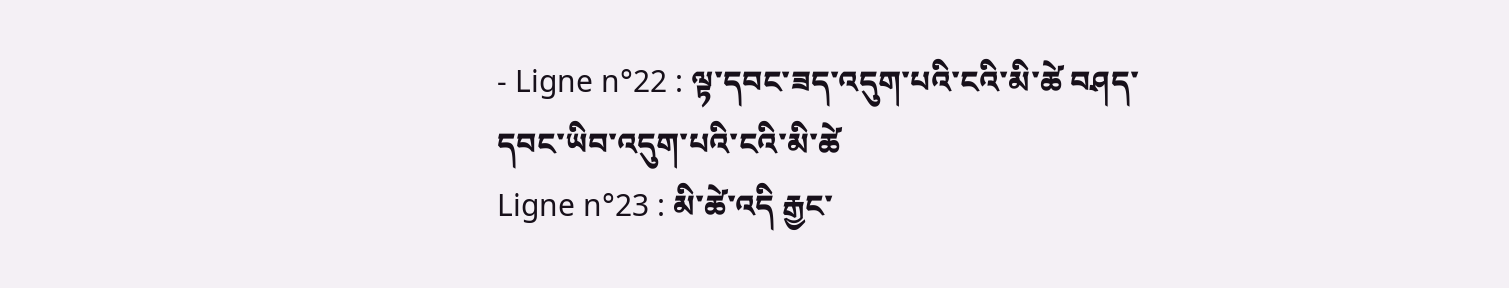- Ligne n°22 : ལྟ་དབང་ཟད་འདུག་པའི་ངའི་མི་ཚེ བཤད་དབང་ཡིབ་འདུག་པའི་ངའི་མི་ཚེ
Ligne n°23 : མི་ཚེ་འདི རྒྱང་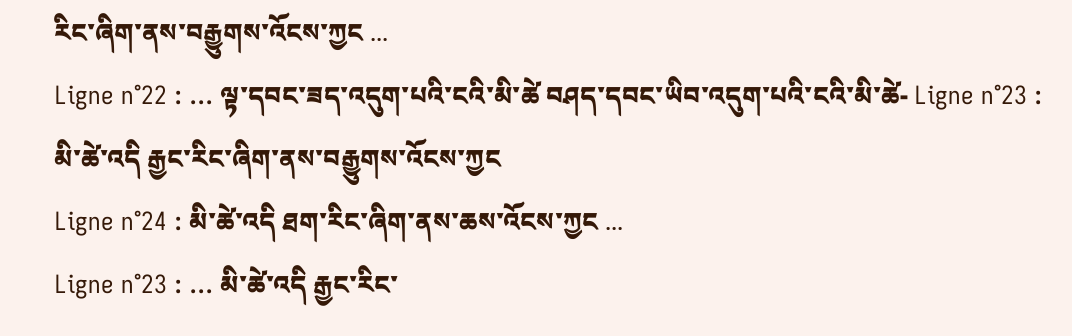རིང་ཞིག་ནས་བརྒྱུགས་འོངས་ཀྱང ...
Ligne n°22 : ... ལྟ་དབང་ཟད་འདུག་པའི་ངའི་མི་ཚེ བཤད་དབང་ཡིབ་འདུག་པའི་ངའི་མི་ཚེ- Ligne n°23 : མི་ཚེ་འདི རྒྱང་རིང་ཞིག་ནས་བརྒྱུགས་འོངས་ཀྱང
Ligne n°24 : མི་ཚེ་འདི ཐག་རིང་ཞིག་ནས་ཆས་འོངས་ཀྱང ...
Ligne n°23 : ... མི་ཚེ་འདི རྒྱང་རིང་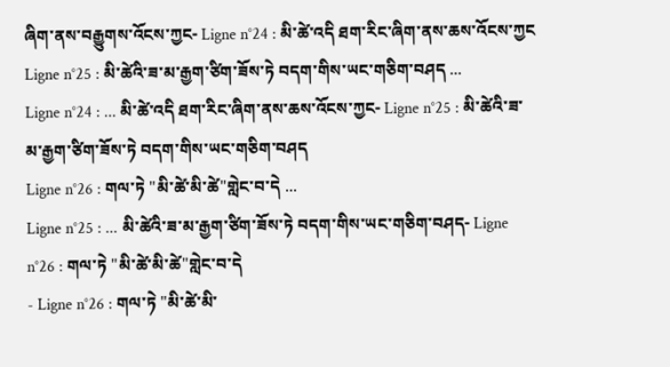ཞིག་ནས་བརྒྱུགས་འོངས་ཀྱང- Ligne n°24 : མི་ཚེ་འདི ཐག་རིང་ཞིག་ནས་ཆས་འོངས་ཀྱང
Ligne n°25 : མི་ཚེའི་ཟ་མ་རྒྱག་ཙིག་ཟོས་ཏེ བདག་གིས་ཡང་གཅིག་བཤད ...
Ligne n°24 : ... མི་ཚེ་འདི ཐག་རིང་ཞིག་ནས་ཆས་འོངས་ཀྱང- Ligne n°25 : མི་ཚེའི་ཟ་མ་རྒྱག་ཙིག་ཟོས་ཏེ བདག་གིས་ཡང་གཅིག་བཤད
Ligne n°26 : གལ་ཏེ "མི་ཚེ་མི་ཚེ"གླེང་བ་དེ ...
Ligne n°25 : ... མི་ཚེའི་ཟ་མ་རྒྱག་ཙིག་ཟོས་ཏེ བདག་གིས་ཡང་གཅིག་བཤད- Ligne n°26 : གལ་ཏེ "མི་ཚེ་མི་ཚེ"གླེང་བ་དེ
- Ligne n°26 : གལ་ཏེ "མི་ཚེ་མི་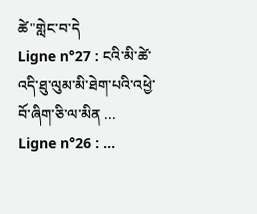ཚེ"གླེང་བ་དེ
Ligne n°27 : ངའི་མི་ཚེ་འདི་ཐུ་ལུམ་མི་ཐེག་པའི་འཕྱེ་བོ་ཞིག་ཅི་ལ་མིན ...
Ligne n°26 : ...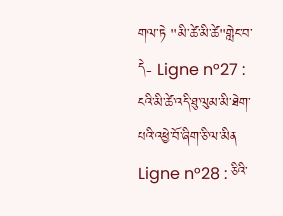གལ་ཏེ "མི་ཚེ་མི་ཚེ"གླེང་བ་དེ- Ligne n°27 : ངའི་མི་ཚེ་འདི་ཐུ་ལུམ་མི་ཐེག་པའི་འཕྱེ་བོ་ཞིག་ཅི་ལ་མིན
Ligne n°28 : ཅིའི་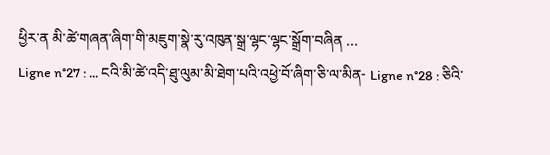ཕྱིར་ན མི་ཚེ་གཞན་ཞིག་གི་མཇུག་སྣེ་རུ་འཁུན་སྒྲ་ལྷང་ལྷང་སྒྲོག་བཞིན ...
Ligne n°27 : ... ངའི་མི་ཚེ་འདི་ཐུ་ལུམ་མི་ཐེག་པའི་འཕྱེ་བོ་ཞིག་ཅི་ལ་མིན- Ligne n°28 : ཅིའི་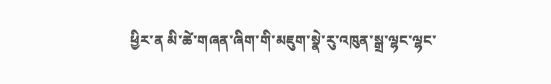ཕྱིར་ན མི་ཚེ་གཞན་ཞིག་གི་མཇུག་སྣེ་རུ་འཁུན་སྒྲ་ལྷང་ལྷང་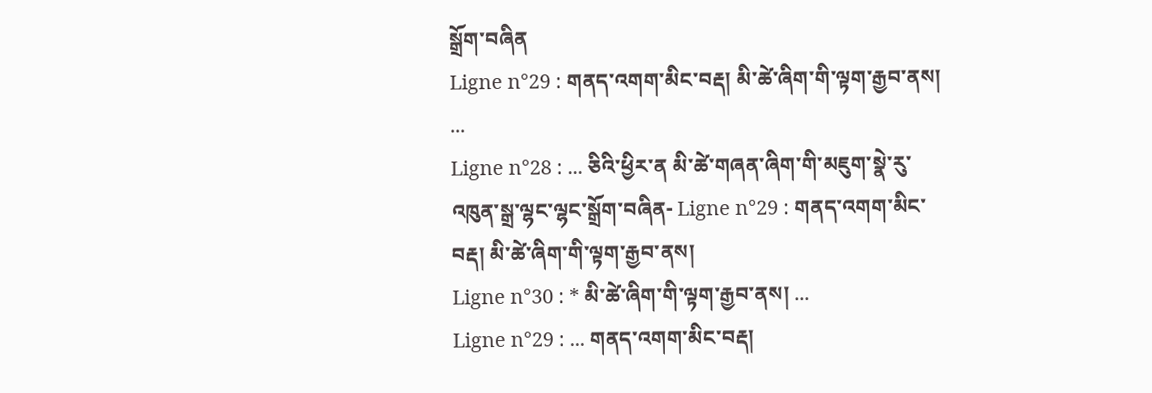སྒྲོག་བཞིན
Ligne n°29 : གནད་འགག་མིང་བརྡ། མི་ཚེ་ཞིག་གི་ལྟག་རྒྱབ་ནས། ...
Ligne n°28 : ... ཅིའི་ཕྱིར་ན མི་ཚེ་གཞན་ཞིག་གི་མཇུག་སྣེ་རུ་འཁུན་སྒྲ་ལྷང་ལྷང་སྒྲོག་བཞིན- Ligne n°29 : གནད་འགག་མིང་བརྡ། མི་ཚེ་ཞིག་གི་ལྟག་རྒྱབ་ནས།
Ligne n°30 : * མི་ཚེ་ཞིག་གི་ལྟག་རྒྱབ་ནས། ...
Ligne n°29 : ... གནད་འགག་མིང་བརྡ།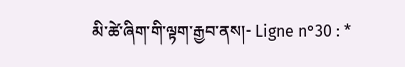མི་ཚེ་ཞིག་གི་ལྟག་རྒྱབ་ནས།- Ligne n°30 : *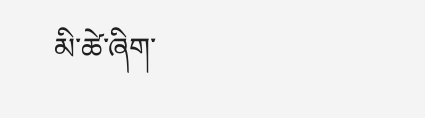མི་ཚེ་ཞིག་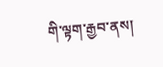གི་ལྟག་རྒྱབ་ནས།